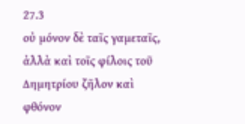27.3
οὐ μόνον δὲ ταῖς γαμεταῖς, ἀλλὰ καὶ τοῖς φίλοις τοῦ Δημητρίου ζῆλον καὶ φθόνον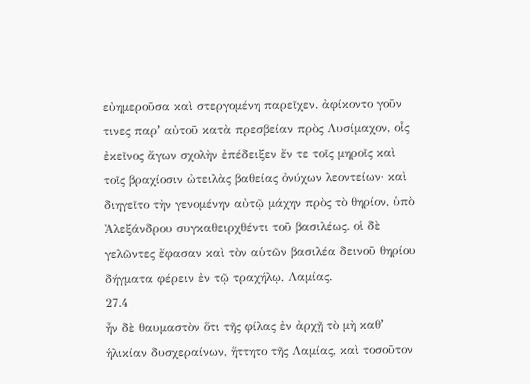εὐημεροῦσα καὶ στεργομένη παρεῖχεν. ἀφίκοντο γοῦν τινες παρʼ αὐτοῦ κατὰ πρεσβείαν πρὸς Λυσίμαχον, οἷς ἐκεῖνος ἄγων σχολὴν ἐπέδειξεν ἔν τε τοῖς μηροῖς καὶ τοῖς βραχίοσιν ὠτειλὰς βαθείας ὀνύχων λεοντείων· καὶ διηγεῖτο τὴν γενομένην αὐτῷ μάχην πρὸς τὸ θηρίον, ὑπὸ Ἀλεξάνδρου συγκαθειρχθέντι τοῦ βασιλέως. οἱ δὲ γελῶντες ἔφασαν καὶ τὸν αὑτῶν βασιλέα δεινοῦ θηρίου δήγματα φέρειν ἐν τῷ τραχήλῳ, Λαμίας.
27.4
ἦν δὲ θαυμαστὸν ὅτι τῆς φίλας ἐν ἀρχῇ τὸ μὴ καθʼ ἡλικίαν δυσχεραίνων, ἥττητο τῆς Λαμίας, καὶ τοσοῦτον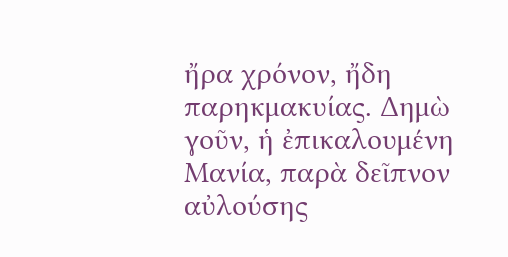ἤρα χρόνον, ἤδη παρηκμακυίας. Δημὼ γοῦν, ἡ ἐπικαλουμένη Μανία, παρὰ δεῖπνον αὐλούσης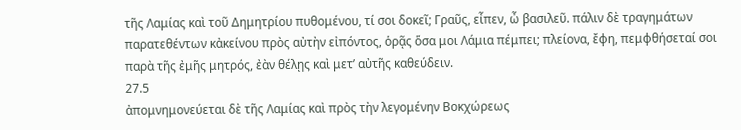τῆς Λαμίας καὶ τοῦ Δημητρίου πυθομένου, τί σοι δοκεῖ; Γραῦς, εἶπεν, ὦ βασιλεῦ. πάλιν δὲ τραγημάτων παρατεθέντων κἀκείνου πρὸς αὐτὴν εἰπόντος, ὁρᾷς ὅσα μοι Λάμια πέμπει; πλείονα, ἔφη, πεμφθήσεταί σοι παρὰ τῆς ἐμῆς μητρός, ἐὰν θέλῃς καὶ μετʼ αὐτῆς καθεύδειν.
27.5
ἀπομνημονεύεται δὲ τῆς Λαμίας καὶ πρὸς τὴν λεγομένην Βοκχώρεως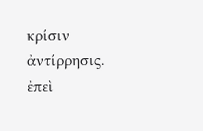κρίσιν ἀντίρρησις. ἐπεὶ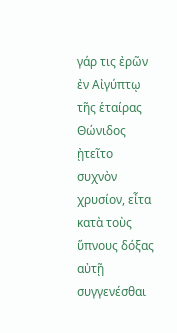γάρ τις ἐρῶν ἐν Αἰγύπτῳ τῆς ἑταίρας Θώνιδος ᾐτεῖτο συχνὸν χρυσίον, εἶτα κατὰ τοὺς ὕπνους δόξας αὐτῇ συγγενέσθαι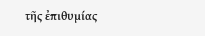τῆς ἐπιθυμίας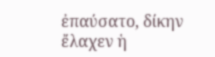ἐπαύσατο, δίκην ἔλαχεν ἡ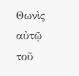Θωνὶς αὐτῷ τοῦ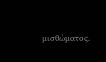μισθώματος.